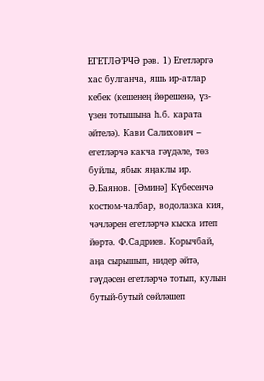ЕГЕТЛӘ’РЧӘ рәв. 1) Егетләргә хас булганча, яшь ир-атлар кебек (кешенең йөрешенә, үз-үзен тотышына һ.б. карата әйтелә). Кави Салихович – егетләрчә какча гәүдәле, төз буйлы, ябык яңаклы ир. Ә.Баянов. [Әминә] Күбесенчә костюм-чалбар, водолазка кия, чәчләрен егетләрчә кыска итеп йөртә. Ф.Садриев. Корычбай, аңа сырышып, нидер әйтә, гәүдәсен егетләрчә тотып, кулын бутый-бутый сөйләшеп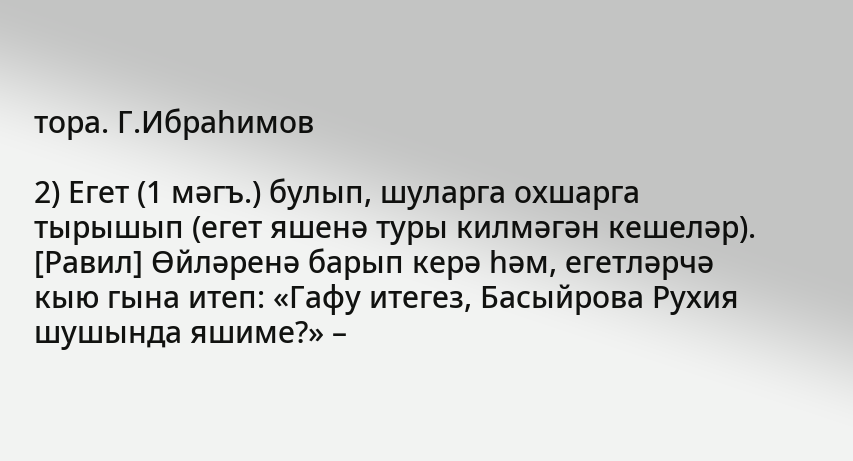тора. Г.Ибраһимов

2) Егет (1 мәгъ.) булып, шуларга охшарга тырышып (егет яшенә туры килмәгән кешеләр). [Равил] Өйләренә барып керә һәм, егетләрчә кыю гына итеп: «Гафу итегез, Басыйрова Рухия шушында яшиме?» –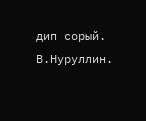дип сорый. В.Нуруллин.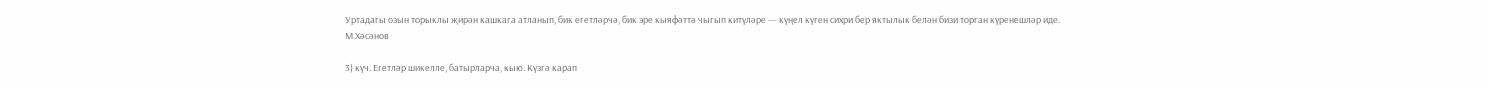Уртадагы озын торыклы җирән кашкага атланып, бик егетләрчә, бик эре кыяфәттә чыгып китүләре --- күңел күген сихри бер яктылык белән бизи торган күренешләр иде. М.Хәсәнов

3) күч. Егетләр шикелле, батырларча, кыю. Күзгә карап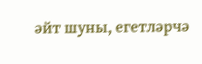әйт шуны, егетләрчә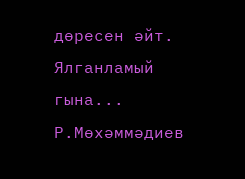дөресен әйт. Ялганламый гына... Р.Мөхәммәдиев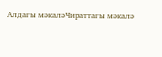Алдагы мәкаләЧираттагы мәкалә